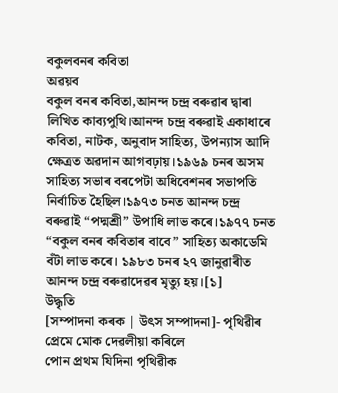বকুলবনৰ কবিতা
অৱয়ব
বকুল বনৰ কবিতা,আনন্দ চন্দ্ৰ বৰুৱাৰ দ্বাৰা লিখিত কাব্যপুথি।আনন্দ চন্দ্ৰ বৰুৱাই একাধাৰে কবিতা, নাটক, অনুবাদ সাহিত্য, উপন্যাস আদি ক্ষেত্ৰত অৱদান আগবঢ়ায়।১৯৬৯ চনৰ অসম সাহিত্য সভাৰ বৰপেটা অধিবেশনৰ সভাপতি নিৰ্বাচিত হৈছিল।১৯৭৩ চনত আনন্দ চন্দ্ৰ বৰুৱাই “পদ্মশ্ৰী” উপাধি লাভ কৰে।১৯৭৭ চনত “বকুল বনৰ কবিতাৰ বাবে” সাহিত্য অকাডেমি বঁটা লাভ কৰে। ১৯৮৩ চনৰ ২৭ জানুৱাৰীত আনন্দ চন্দ্ৰ বৰুৱাদেৱৰ মৃত্যু হয়।[১]
উদ্ধৃতি
[সম্পাদনা কৰক | উৎস সম্পাদনা]- পৃথিৱীৰ প্ৰেমে মোক দেৱলীয়া কৰিলে
পোন প্ৰথম যিদিনা পৃথিৱীক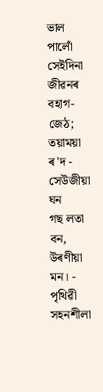ভাল পালোঁ
সেইদিনা জীৱনৰ বহাগ-জেঠ;
তয়াময়া ৰ'দ -
সেউজীয়া ঘন
গছ লতা বন,
উৰণীয়া মন। - পৃথিৱী সহনশীলা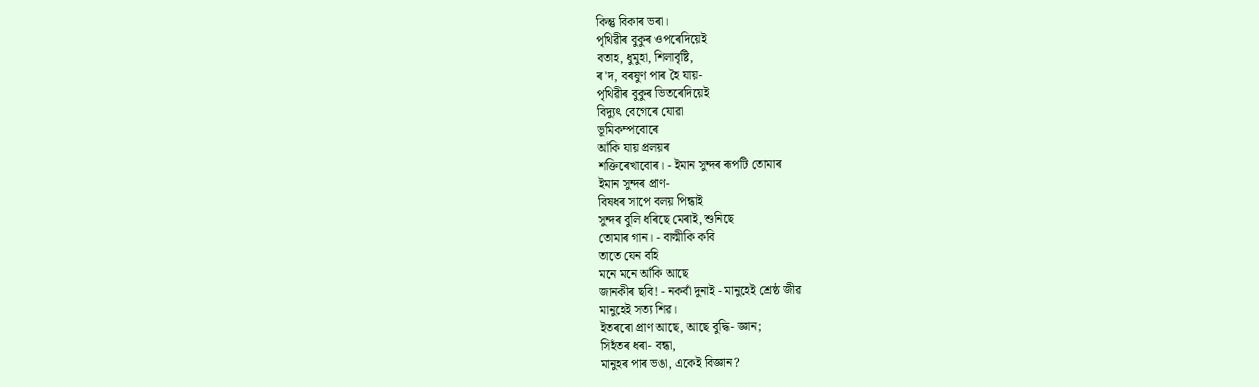কিন্তু বিকাৰ ভৰা।
পৃথিৱীৰ বুকুৰ ওপৰেদিয়েই
বতাহ, ধুমুহা, শিলাবৃষ্টি,
ৰ'দ, বৰষুণ পাৰ হৈ যায়-
পৃথিৱীৰ বুকুৰ ভিতৰেদিয়েই
বিদ্যুৎ বেগেৰে যোৱা
ভূমিকম্পবোৰে
আঁকি যায় প্ৰলয়ৰ
শক্তিৰেখাবোৰ। - ইমান সুন্দৰ ৰূপটি তোমাৰ
ইমান সুন্দৰ প্ৰাণ-
বিষধৰ সাপে বলয় পিন্ধাই
সুন্দৰ বুলি ধৰিছে মেৰাই, শুনিছে
তোমাৰ গান। - বাল্মীকি কবি
তাতে যেন বহি
মনে মনে আঁকি আছে
জানকীৰ ছবি! - নকবাঁ দুনাই - মানুহেই শ্ৰেষ্ঠ জীৱ
মানুহেই সত্য শিৱ।
ইতৰৰো প্ৰাণ আছে, আছে বুদ্ধি- জ্ঞান;
সিহঁতৰ ধৰা- বন্ধা,
মানুহৰ পাৰ ভঙা, একেই বিজ্ঞান?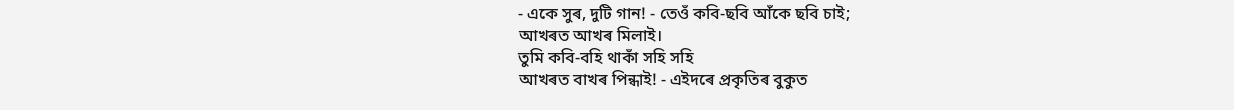- একে সুৰ, দুটি গান! - তেওঁ কবি-ছবি আঁকে ছবি চাই;
আখৰত আখৰ মিলাই।
তুমি কবি-বহি থাকাঁ সহি সহি
আখৰত বাখৰ পিন্ধাই! - এইদৰে প্ৰকৃতিৰ বুকুত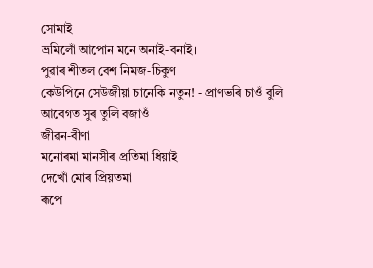সোমাই
ভ্ৰমিলোঁ আপোন মনে অনাই-বনাই।
পুৱাৰ শীতল বেশ নিমজ-চিকুণ
কেউপিনে সেউজীয়া চানেকি নতুন! - প্ৰাণভৰি চাওঁ বুলি
আবেগত সুৰ তুলি বজাওঁ
জীৱন-বীণা
মনোৰমা মানসীৰ প্ৰতিমা ধিয়াই
দেখোঁ মোৰ প্ৰিয়তমা
ৰূপে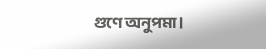গুণে অনুপমা।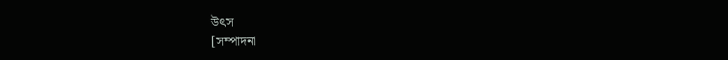উৎস
[সম্পাদনা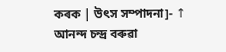কৰক | উৎস সম্পাদনা]- ↑ আনন্দ চন্দ্ৰ বৰুৱা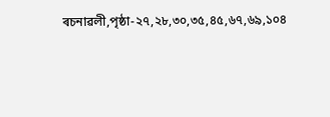ৰচনাৱলী,পৃষ্ঠা-২৭,২৮,৩০,৩৫,৪৫,৬৭,৬৯,১০৪